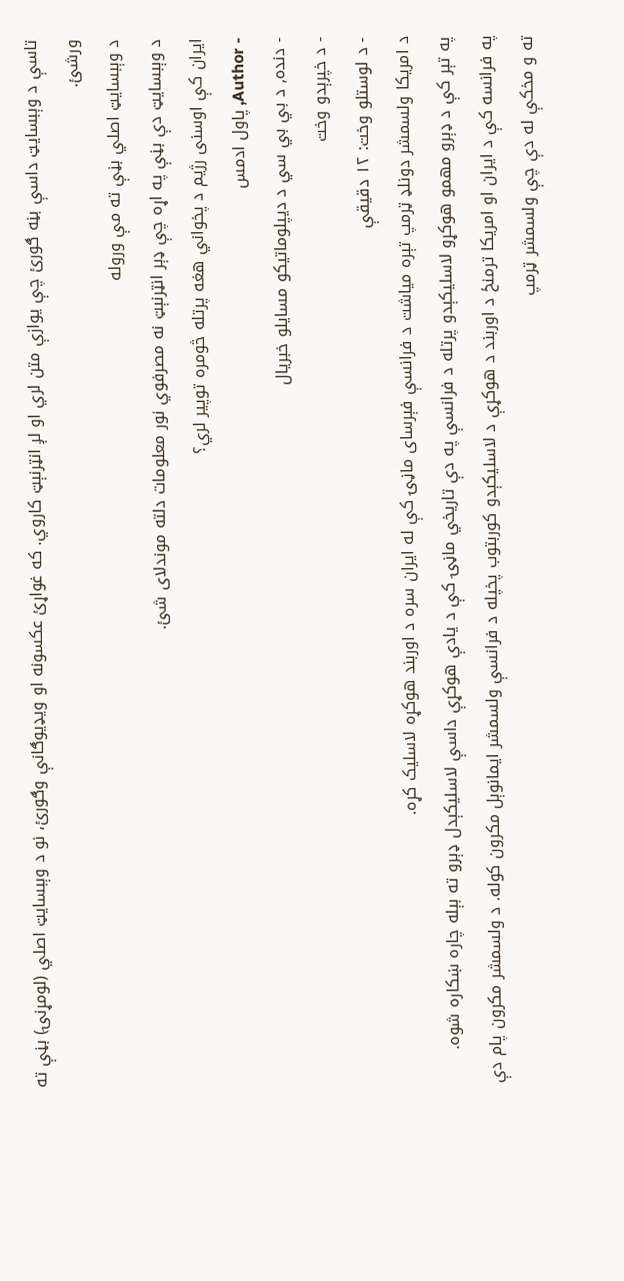تاسې د وېبسایټ داسې بڼه ګورئ چې یوازې متن لري او لږ انټرنېټ کاروي. که غواړئ عکسونه او ویډیوګانې وګورئ، نو د وېبسایټ اصلي (لومړنۍ) بڼې ته ورشئ.
د وېبسایټ اصلي بڼې ته مې وروله
د وېبسایټ دې بڼې په اړه چې ډېر انټرنېټ نه مصرفوي نور معلومات دلته موندلای شئ.
ایران کې اوسنی رژیم د پخواني هغه پرتله څومره توپیر لري؟
- Author, پاول ادمس
- دنده, د بي بي سي د دیپلوماتیکو مسایلو خبریال
- د خپرېدو وخت
- د لوستلو وخت: ۱۲ دقیقې
د امریکا ولسمشر دونلډ ټرمپ تېره میاشت د فرانسې فېرسای ماڼۍ کې له ایران سره د اوربند هوکړه لاسلیک کړه.
په تېر کې د ډېرو مهمو هوکړو لاسلیکېدو پرتله د فرانسې په دې تاریخي ماڼۍ کې د یادې هوکړې داسې لاسلیکېدل ډېرو ته بېله چاره ښکاره شوه.
په فرانسه کې د ایران او امریکا ترمنځ د اوربند د هوکړې د لاسلیکېدو کوربتوب پخپله د فرانسې ولسمشر ایمانوېل مکرون کوله. د ولسمشر مکرون پام دې ته و مخکې له دې چې ولسمشر ټرمپ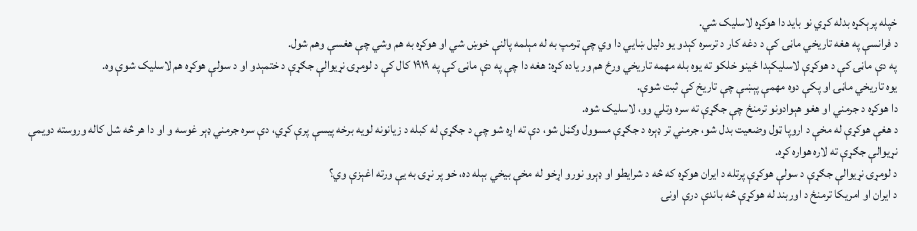خپله پرېکړه بدله کړي نو باید دا هوکړه لاسلیک شي.
د فرانسې په هغه تاریخي ماڼۍ کې د دغه کار د ترسره کېدو یو دلیل ښایي دا وي چې ټرمپ به له مېلمه پالنې خوښ شي او هوکړه به هم وشي چې هغسې وهم شول.
په دې ماڼۍ کې د هوکړې لاسلیکېدا ځینو خلکو ته یوه بله مهمه تاریخي ورځ هم ور یاده کړه: هغه دا چې په دې ماڼۍ کې په ۱۹۱۹ کال کې د لومړۍ نړیوالې جګړې د ختمېدو او د سولې هوکړه هم لاسلیک شوې وه.
یوه تاریخي ماڼۍ او پکې دوه مهمې پېښې چې تاریخ کې ثبت شوې.
دا هوکړه د جرمني او هغو هېوادونو ترمنځ چې جګړې ته سره وتلي وو، لاسلیک شوه.
د هغې هوکړې له مخې د اروپا ټول وضعیت بدل شو، جرمني تر ډېره د جګړې مسوول وګڼل شو، دې ته اړه شو چې د جګړې له کبله د زیانونه لویه برخه پیسې پرې کړي، دې سره جرمني ډېر غوسه و او دا هر څه شل کاله وروسته دویمې نړیوالې جګړې ته لاره هواره کړه.
د لومړۍ نړیوالې جګړې د سولې هوکړې پرتله د ایران هوکړه که څه د شرایطو او ډېرو نورو اړخو له مخې بیخي بېله ده، خو پر نړۍ به یې ورته اغېزې وي؟
د ایران او امریکا ترمنځ د اوربند له هوکړې څه باندې درې اونۍ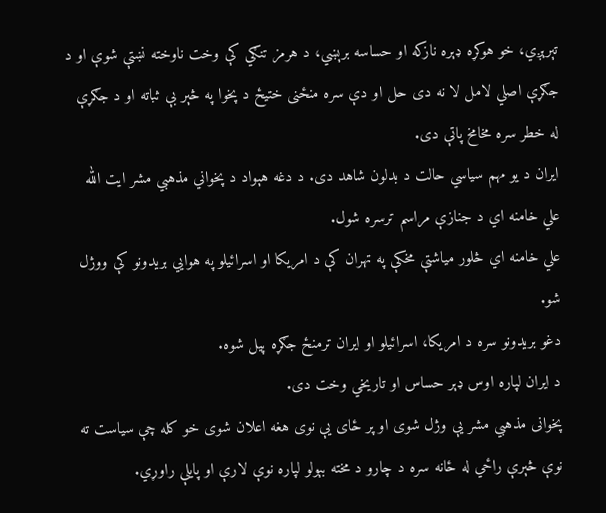تېرېږي، خو هوکړه ډېره نازکه او حساسه برېښي، د هرمز تنګي کې وخت ناوخته نښتې شوې او د جګړې اصلي لامل لا نه دی حل او دې سره منځنی ختیځ د پخوا په څېر بې ثباته او د جګړې له خطر سره مخامخ پاتې دی.
ایران د یو مهم سیاسي حالت د بدلون شاهد دی. د دغه هېواد د پخواني مذهبي مشر ایت الله علي خامنه اي د جنازې مراسم ترسره شول.
علي خامنه اي څلور میاشتې مخکې په تهران کې د امریکا او اسرائیلو په هوایي بریدونو کې ووژل شو.
دغو بریدونو سره د امریکا، اسرائیلو او ایران ترمنځ جګړه پیل شوه.
د ایران لپاره اوس ډېر حساس او تاریخي وخت دی.
پخوانی مذهبي مشر یې وژل شوی او پر ځای یې نوی هغه اعلان شوی خو کله چې سیاست ته نوې څېرې راځي له ځانه سره د چارو د مخته بېولو لپاره نوې لارې او پایلې راوړي.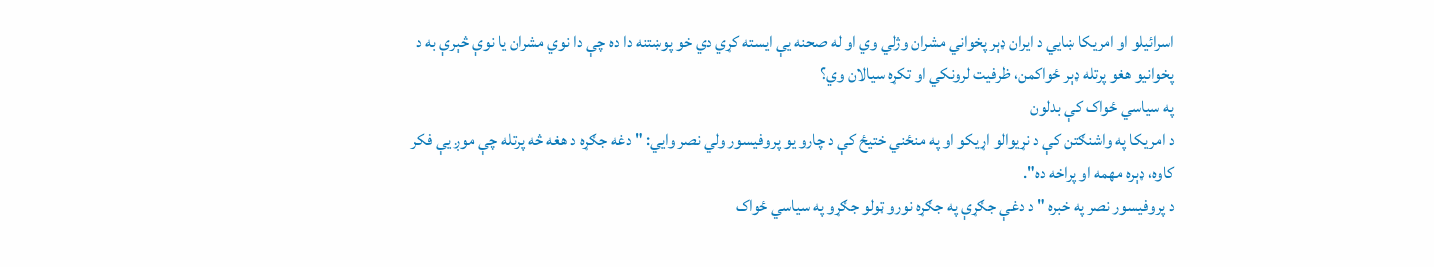اسرائیلو او امریکا ښایي د ایران ډېر پخواني مشران وژلي وي او له صحنه یې ایسته کړي دي خو پوښتنه دا ده چې دا نوي مشران یا نوې څېرې به د پخوانیو هغو پرتله ډېر ځواکمن، ظرفیت لرونکي او تکړه سیالان وي؟
په سیاسي ځواک کې بدلون
د امریکا په واشنګتن کې د نړیوالو اړیکو او په منځني ختیځ کې د چارو یو پروفیسور ولي نصر وایي: " دغه جګړه د هغه څه پرتله چې موږ یې فکر کاوه، ډېره مهمه او پراخه ده".
د پروفیسور نصر په خبره " د دغې جګړې په جګړه نورو ټولو جګړو په سیاسي ځواک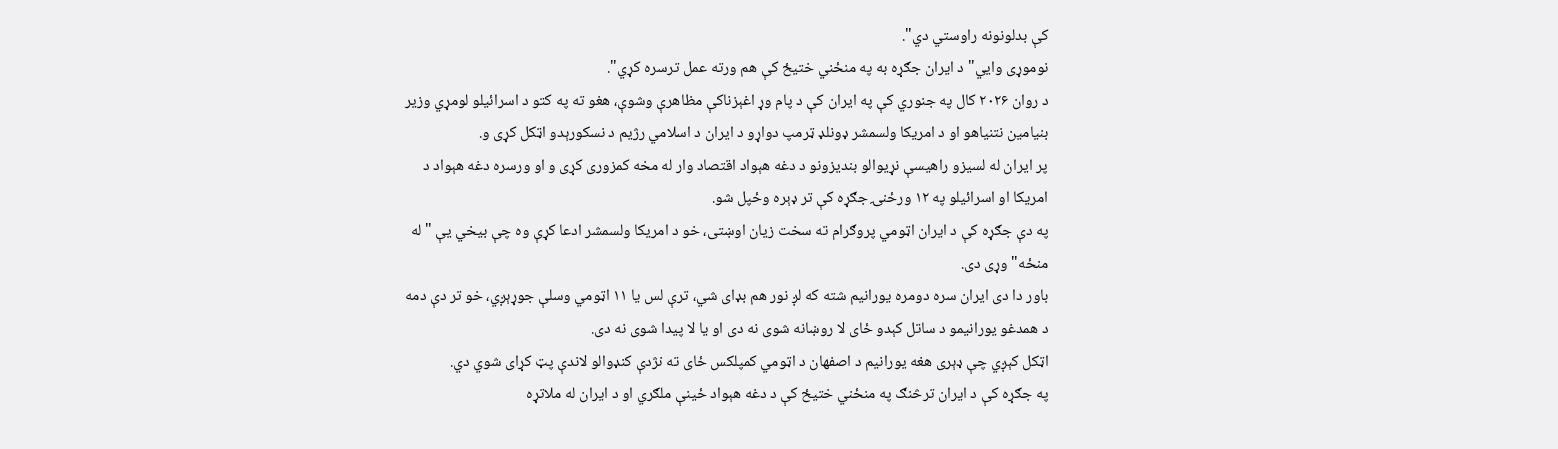کې بدلونونه راوستي دي".
نوموړی وایي" د ایران جګړه به په منځني ختیځ کې هم ورته عمل ترسره کړي".
د روان ۲۰۲۶ کال په جنوري کې په ایران کې د پام وړ اغېزناکې مظاهرې وشوې، هغو ته په کتو د اسرائیلو لومړي وزیر بنیامین نتنیاهو او د امریکا ولسمشر ډونلډ ټرمپ دواړو د ایران د اسلامي رژیم د نسکورېدو اټکل کړی و.
پر ایران له لسیزو راهیسې نړیوالو بندیزونو د دغه هېواد اقتصاد وار له مخه کمزوری کړی و او ورسره دغه هېواد د امریکا او اسرائیلو په ۱۲ ورځنۍ جګړه کې تر ډېره وځپل شو.
په دې جګړه کې د ایران اټومي پروګرام ته سخت زیان اوښتی، خو د امریکا ولسمشر ادعا کړې وه چې بیخي یې "له منځه" وړی دی.
باور دا دی ایران سره دومره یورانیم شته که لږ نور هم بډای شي، ترې لس یا ۱۱ اټومي وسلې جوړېږي، خو تر دې دمه د همدغو یورانیمو د ساتل کېدو ځای لا روښانه شوی نه دی او یا لا پیدا شوی نه دی.
اټکل کېږي چې ډېری هغه یورانیم د اصفهان د اټومي کمپلکس ځای ته نژدې کنډوالو لاندې پټ کړای شوي دي.
په جګړه کې د ایران ترڅنګ په منځني ختیځ کې د دغه هېواد ځینې ملګري او د ایران له ملاتړه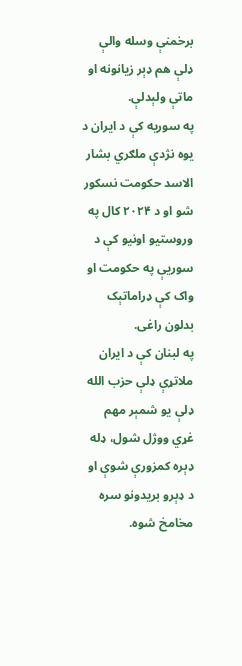برخمنې وسله والې ډلې هم ډېر زیانونه او ماتې ولېدلې.
په سوریه کې د ایران د یوه نژدې ملګري بشار الاسد حکومت نسکور شو او د ۲۰۲۴ کال په وروستیو اونیو کې د سوریې په حکومت او واک کې ډراماتېک بدلون راغی.
په لبنان کې د ایران ملاتړې ډلې حزب الله ډلې یو شمېر مهم غړي ووژل شول، ډله ډېره کمزورې شوې او د ډېرو بریدونو سره مخامخ شوه.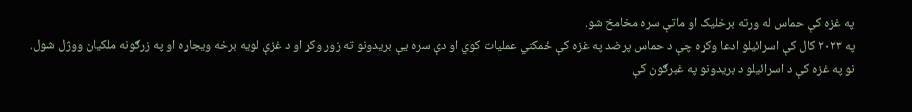په غزه کې حماس له ورته برخلیک او ماتې سره مخامخ شو.
په ۲۰۲۳ کال کې اسرائیلو ادعا وکړه چې د حماس پرضد په غزه کې ځمکني عملیات کوي او دې سره یې بریدونو ته زور وکړ او د غزې لویه برخه ویجاړه او په زرګونه ملکیان ووژل شول.
نو په غزه کې د اسرائیلو د بریدونو په غبرګون کې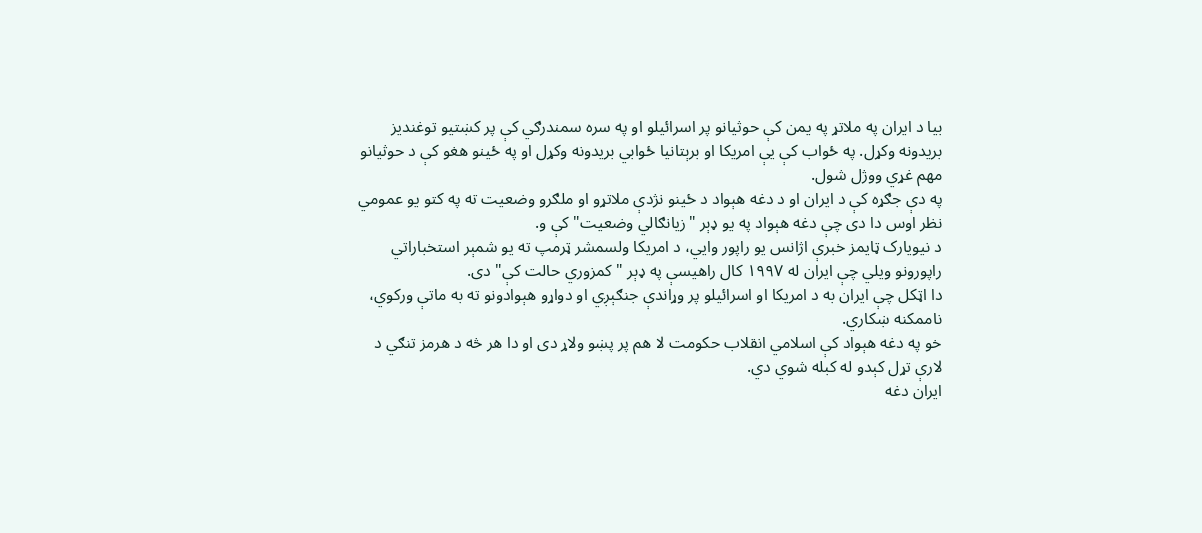بیا د ایران په ملاتړ په یمن کې حوثيانو پر اسرائیلو او په سره سمندرګي کې پر کښتیو توغندیز بریدونه وکړل. په ځواب کې یې امریکا او برېتانیا ځوابي بریدونه وکړل او په ځینو هغو کې د حوثيانو مهم غړي ووژل شول.
په دې جګړه کې د ایران او د دغه هېواد د ځینو نژدې ملاتړو او ملګرو وضعیت ته په کتو یو عمومي نظر اوس دا دی چې دغه هېواد په یو ډېر "زیانګالي وضعیت" کې و.
د نیویارک ټایمز خبرې اژانس یو راپور وایي، د امریکا ولسمشر ټرمپ ته یو شمېر استخباراتي راپورونو ویلي چې ایران له ۱۹۹۷ کال راهیسې په ډېر "کمزوري حالت کې" دی.
دا اټکل چې ایران به د امریکا او اسرائیلو پر وړاندې جنګېږي او دواړو هېوادونو ته به ماتې ورکوي، ناممکنه ښکاري.
خو په دغه هېواد کې اسلامي انقلاب حکومت لا هم پر پښو ولاړ دی او دا هر څه د هرمز تنګي د لارې تړل کېدو له کبله شوي دي.
ایران دغه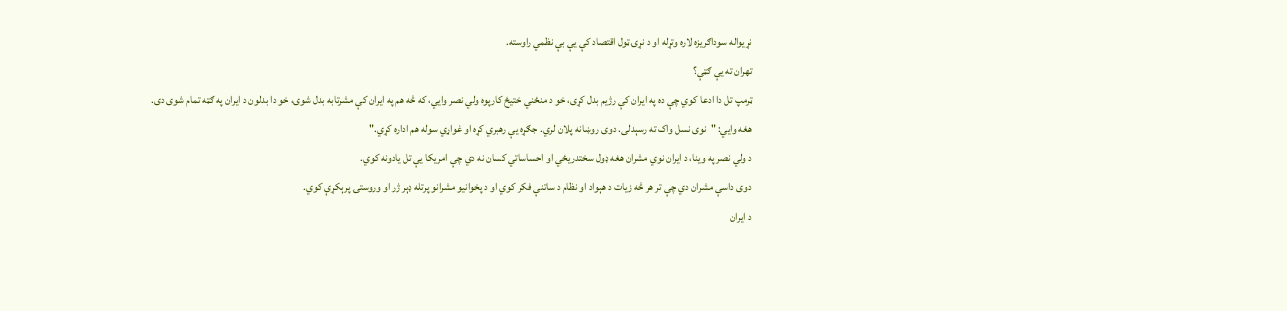نړیواله سوداګریزه لاره وتړله او د نړۍ ټول اقتصاد کې یې بې نظمي راوسته.
تهران ته یې ګټې؟
ټرمپ تل دا ادعا کوي چې ده په ایران کې رژیم بدل کړی، خو د منځني ختیځ کارپوه ولي نصر وايي، که څه هم په ایران کې مشرتابه بدل شوی، خو دا بدلون د ایران په ګټه تمام شوی دی.
هغه وايي: "نوی نسل واک ته رسېدلی. دوی روښانه پلان لري. جګړه یې رهبري کړه او غواړي سوله هم اداره کړي."
د ولي نصر په وینا، د ایران نوي مشران هغه ډول سختدریځي او احساساتي کسان نه دي چې امریکا یې تل یادونه کوي.
دوی داسې مشران دي چې تر هر څه زیات د هېواد او نظام د ساتنې فکر کوي او د پخوانیو مشرانو پرتله ډېر ژر او وروستۍ پرېکړې کوي.
د ایران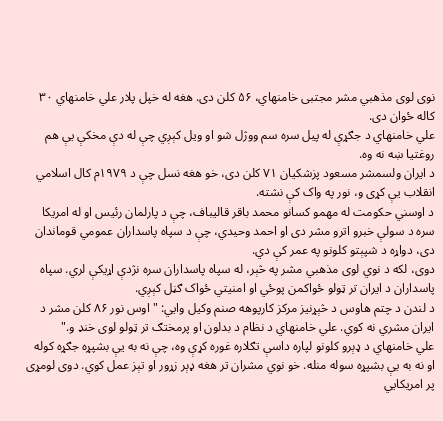نوی لوی مذهبي مشر مجتبی خامنهاي، ۵۶ کلن دی. هغه له خپل پلار علي خامنهاي ۳۰ کاله ځوان دی.
علي خامنهاي د جګړې له پیل سره سم ووژل شو او ویل کېږي چې له دې مخکې یې هم روغتیا ښه نه وه.
د ایران ولسمشر مسعود پزشکیان ۷۱ کلن دی، خو هغه نسل چې د ۱۹۷۹م کال اسلامي انقلاب یې کړی و، نور په واک کې نشته.
د اوسني حکومت له مهمو کسانو محمد باقر قالیباف، چې د پارلمان رئیس او له امریکا سره د سولې خبرو اترو مشر دی او احمد وحیدي، چې د سپاه پاسداران عمومي قوماندان دی، دواړه د شپېتو کلونو په عمر کې دي.
دوی، لکه د نوي لوی مذهبي مشر په څېر، له سپاه پاسداران سره نژدې اړیکې لري. سپاه پاسداران د ایران تر ټولو ځواکمن پوځي او امنیتي ځواک ګڼل کېږي.
د لندن د چتم هاوس د څېړنیز مرکز کارپوهه صنم وکیل وايي: "اوس نور ۸۶ کلن مشر د ایران مشري نه کوي. علي خامنهاي د نظام د بدلون او پرمختګ تر ټولو لوی خنډ و."
علي خامنهاي د ډېرو کلونو لپاره داسې تګلاره غوره کړې وه، چې نه به یې بشپړه جګړه کوله او نه به یې بشپړه سوله منله. خو نوي مشران تر هغه ډېر زړور او تېز عمل کوي. دوی لومړی پر امریکايي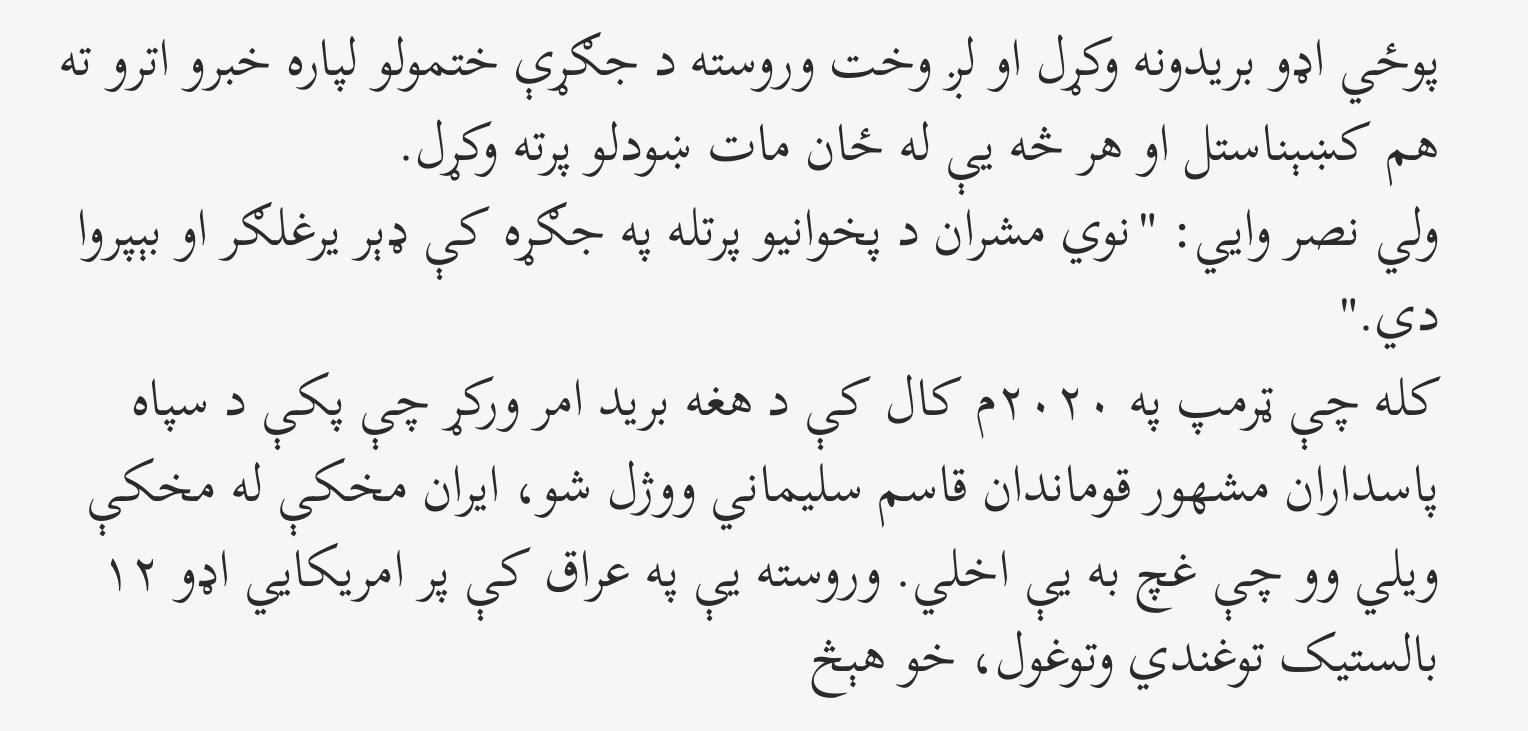پوځي اډو بریدونه وکړل او لږ وخت وروسته د جګړې ختمولو لپاره خبرو اترو ته هم کښېناستل او هر څه یې له ځان مات ښودلو پرته وکړل.
ولي نصر وايي: "نوي مشران د پخوانیو پرتله په جګړه کې ډېر یرغلګر او بېپروا دي."
کله چې ټرمپ په ۲۰۲۰م کال کې د هغه برید امر ورکړ چې پکې د سپاه پاسداران مشهور قوماندان قاسم سلیماني ووژل شو، ایران مخکې له مخکې ویلي وو چې غچ به یې اخلي. وروسته یې په عراق کې پر امریکايي اډو ۱۲ بالستیک توغندي وتوغول، خو هېڅ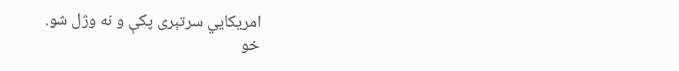امریکايي سرتېری پکې و نه وژل شو.
خو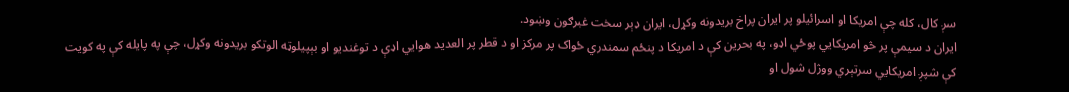سږ کال، کله چې امریکا او اسرائیلو پر ایران پراخ بریدونه وکړل، ایران ډېر سخت غبرګون وښود.
ایران د سیمې پر څو امریکايي پوځي اډو، په بحرین کې د امریکا د پنځم سمندري ځواک پر مرکز او د قطر پر العدید هوايي اډې د توغندیو او بېپیلوټه الوتکو بریدونه وکړل، چې په پایله کې په کویت کې شپږ امریکايي سرتېري ووژل شول او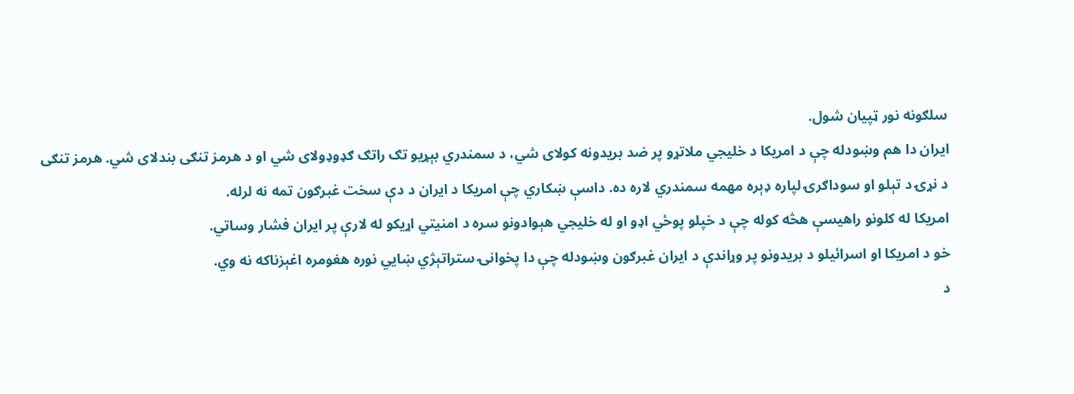سلګونه نور ټپیان شول.
ایران دا هم وښودله چې د امریکا د خلیجي ملاتړو پر ضد بریدونه کولای شي، د سمندري بېړیو تګ راتګ ګډوډولای شي او د هرمز تنګی بندلای شي. هرمز تنګی د نړۍ د تېلو او سوداګرۍ لپاره ډېره مهمه سمندري لاره ده. داسې ښکاري چې امریکا د ایران د دې سخت غبرګون تمه نه لرله.
امریکا له کلونو راهیسې هڅه کوله چې د خپلو پوځي اډو او له خلیجي هېوادونو سره د امنیتي اړیکو له لارې پر ایران فشار وساتي.
خو د امریکا او اسرائیلو د بریدونو پر وړاندې د ایران غبرګون وښودله چې دا پخوانۍ ستراتېژي ښايي نوره هغومره اغېزناکه نه وي.
د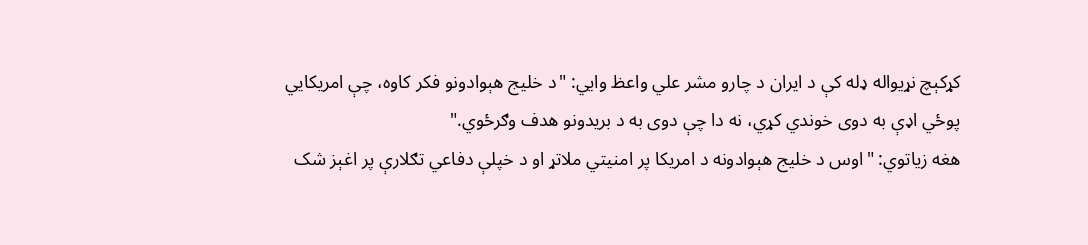کړکېچ نړیواله ډله کې د ایران د چارو مشر علي واعظ وايي: "د خلیج هېوادونو فکر کاوه، چې امریکايي پوځي اډې به دوی خوندي کړي، نه دا چې دوی به د بریدونو هدف وګرځوي."
هغه زیاتوي: "اوس د خلیج هېوادونه د امریکا پر امنیتي ملاتړ او د خپلې دفاعي تګلارې پر اغېز شک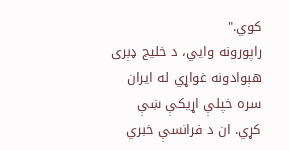کوي."
راپورونه وايي، د خلیج ډېری هېوادونه غواړي له ایران سره خپلې اړیکې ښې کړي. ان د فرانسې خبري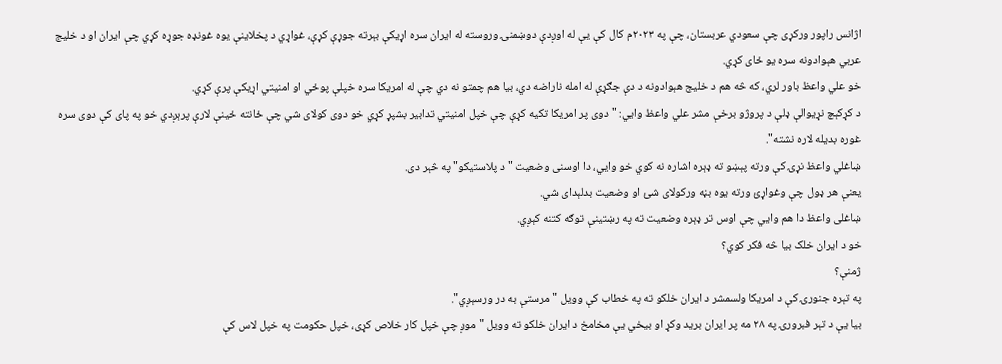اژانس راپور ورکړی چې سعودي عربستان، چې په ۲۰۲۳م کال کې یې له اوږدې دوښمنۍ وروسته له ایران سره اړیکې بېرته جوړې کړې، غواړي د پخلاینې یوه غونډه جوړه کړي چې ایران او د خلیج عربي هېوادونه سره یو ځای کړي.
خو علي واعظ باور لري، که څه هم د خلیج هېوادونه د دې جګړې له امله ناراضه دي، بیا هم چمتو نه دي چې له امریکا سره خپلې پوځي او امنیتي اړیکې پرې کړي.
د کړکېچ نړیوالې ډلې د پروژو برخې مشر علي واعظ وایي: " دوی پر امریکا تکیه کړې چې خپل امنیتي تدابیر بشپړ کړي خو دوی کولای شي چې ځانته ځینې لارې پرېږدي خو په پای کې دوی سره غوره بدیله لاره نشته".
ښاغلي واعظ نړۍ کې ورته پېښو ته ډېره اشاره نه کوي خو وایي، دا اوسنی وضعیت " د پلاستیکو" په څېر دی.
یعنې هر ډول چې وغواړئ ورته یوه بڼه ورکولای شئ او وضعیت بدلېدای شي.
ښاغلی واعظ دا هم وایي چې اوس تر ډېره وضعیت ته په رښتینې توګه کتنه کېږي.
خو د ایران خلک بیا څه فکر کوي؟
ژمنې؟
په تېره جنورۍ کې د امریکا ولسمشر د ایران خلکو ته په خطاب کې وویل "مرستې به در ورسېږي".
بیا یې د تېر فبرورۍ په ۲۸ مه پر ایران برید وکړ او بیخي یې مخامخ د ایران خلکو ته وویل "موږ چې خپل کار خلاص کړی، خپل حکومت په خپل لاس کې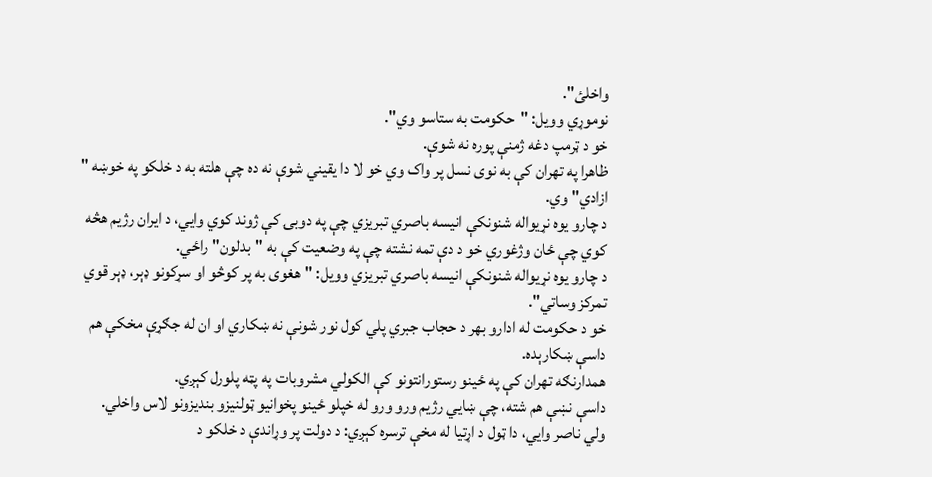واخلئ".
نوموړي وویل: "حکومت به ستاسو وي".
خو د ټرمپ دغه ژمنې پوره نه شوې.
ظاهرا په تهران کې به نوی نسل پر واک وي خو لا دا یقیني شوې نه ده چې هلته به د خلکو په خوښه " ازادي" وي.
د چارو یوه نړیواله شنونکې انیسه باصري تبریزي چې په دوبۍ کې ژوند کوي وایي، د ایران رژیم هڅه کوي چې ځان وژغوري خو د دې تمه نشته چې په وضعیت کې به "بدلون" راځي.
د چارو یوه نړیواله شنونکې انیسه باصري تبریزي وویل: "هغوی به پر کوڅو او سړکونو ډېر، ډېر قوي تمرکز وساتي".
خو د حکومت له ادارو بهر د حجاب جبري پلي کول نور شونې نه ښکاري او ان له جګړې مخکې هم داسې ښکارېده.
همدارنګه تهران کې په ځینو رستورانتونو کې الکولي مشروبات په پټه پلورل کېږي.
داسې نښې هم شته، چې ښايي رژیم ورو ورو له خپلو ځینو پخوانیو ټولنیزو بندیزونو لاس واخلي.
ولي ناصر وایي، دا ټول د اړتیا له مخې ترسره کېږي: د دولت پر وړاندې د خلکو د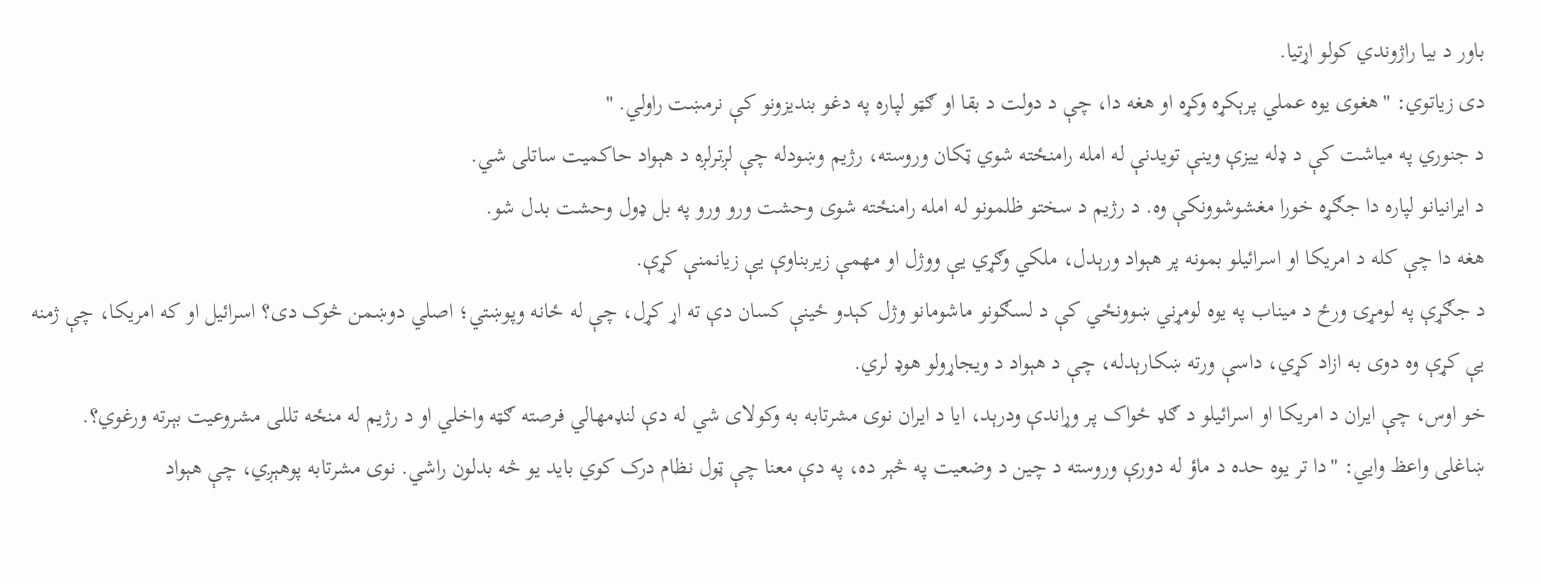باور د بیا راژوندي کولو اړتیا.
دی زیاتوي: "هغوی یوه عملي پرېکړه وکړه او هغه دا، چې د دولت د بقا او ګټو لپاره په دغو بندیزونو کې نرمښت راولي. "
د جنوري په میاشت کې د ډله ییزې وینې تویدنې له امله رامنځته شوي ټکان وروسته، رژیم وښودله چې لږترلږه د هېواد حاکمیت ساتلی شي.
د ایرانیانو لپاره دا جګړه خورا مغشوشوونکې وه. د رژیم د سختو ظلمونو له امله رامنځته شوی وحشت ورو ورو په بل ډول وحشت بدل شو.
هغه دا چې کله د امریکا او اسرائیلو بمونه پر هېواد ورېدل، ملکي وګړي یې ووژل او مهمې زیربناوې یې زیانمنې کړې.
د جګړې په لومړۍ ورځ د میناب په یوه لومړني ښوونځي کې د لسګونو ماشومانو وژل کېدو ځینې کسان دې ته اړ کړل، چې له ځانه وپوښتي؛ اصلي دوښمن څوک دی؟ اسرائیل او که امریکا، چې ژمنه یې کړې وه دوی به ازاد کړي، داسې ورته ښکارېدله، چې د هېواد د ویجاړولو هوډ لري.
خو اوس، چې ایران د امریکا او اسرائیلو د ګډ ځواک پر وړاندې ودرېد، ایا د ایران نوی مشرتابه به وکولای شي له دې لنډمهالي فرصته ګټه واخلي او د رژیم له منځه تللی مشروعیت بېرته ورغوي؟.
ښاغلی واعظ وایي: "دا تر یوه حده د ماؤ له دورې وروسته د چین د وضعیت په څېر ده، په دې معنا چې ټول نظام درک کوي باید یو څه بدلون راشي. نوی مشرتابه پوهېږي، چې هېواد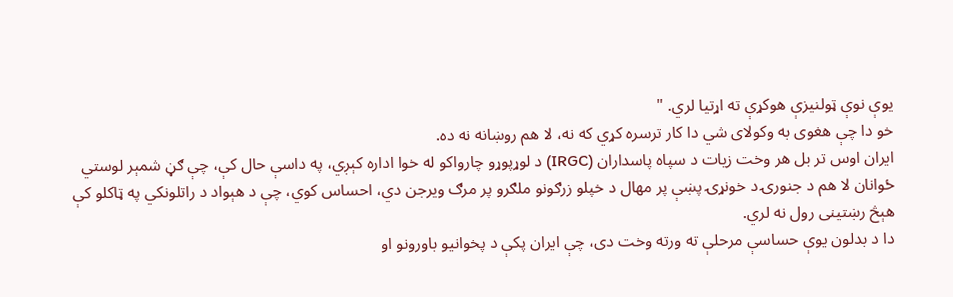یوې نوې ټولنیزې هوکړې ته اړتیا لري. "
خو دا چې هغوی به وکولای شي دا کار ترسره کړي که نه، لا هم روښانه نه ده.
ایران اوس تر بل هر وخت زیات د سپاه پاسداران (IRGC) د لوړپوړو چارواکو له خوا اداره کېږي، په داسې حال کې، چې ګڼ شمېر لوستي ځوانان لا هم د جنورۍ د خونړۍ پښې پر مهال د خپلو زرګونو ملګرو پر مرګ ویرجن دي، احساس کوي، چې د هېواد د راتلونکي په ټاکلو کې هېڅ رښتینی رول نه لري.
دا د بدلون یوې حساسې مرحلې ته ورته وخت دی، چې ایران پکې د پخوانیو باورونو او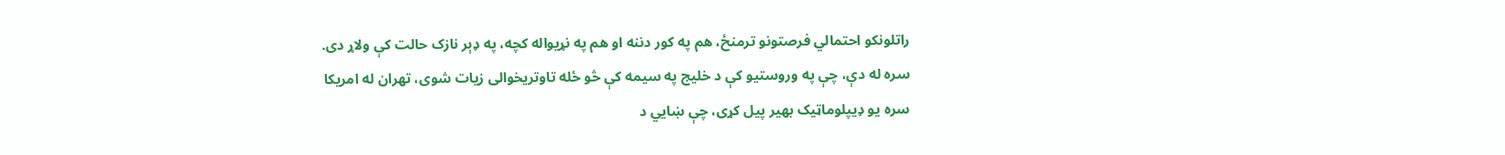راتلونکو احتمالي فرصتونو ترمنځ، هم په کور دننه او هم په نړیواله کچه، په ډېر نازک حالت کې ولاړ دی.
سره له دې، چې په وروستیو کې د خلیج په سیمه کې څو ځله تاوتریخوالی زیات شوی، تهران له امریکا سره یو ډیپلوماټیک بهیر پیل کړی، چې ښايي د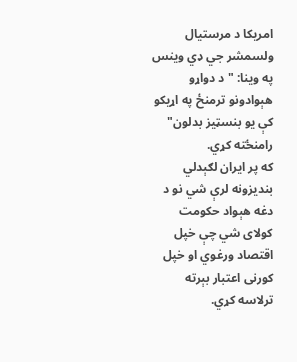امریکا د مرستیال ولسمشر جي ډي وینس په وینا: "د دواړو هېوادونو ترمنځ په اړیکو کې یو بنسټیز بدلون" رامنځته کړي.
که پر ایران لګېدلي بندیزونه لرې شي نو د دغه هېواد حکومت کولای شي چې خپل اقتصاد ورغوي او خپل کورنی اعتبار بېرته ترلاسه کړي.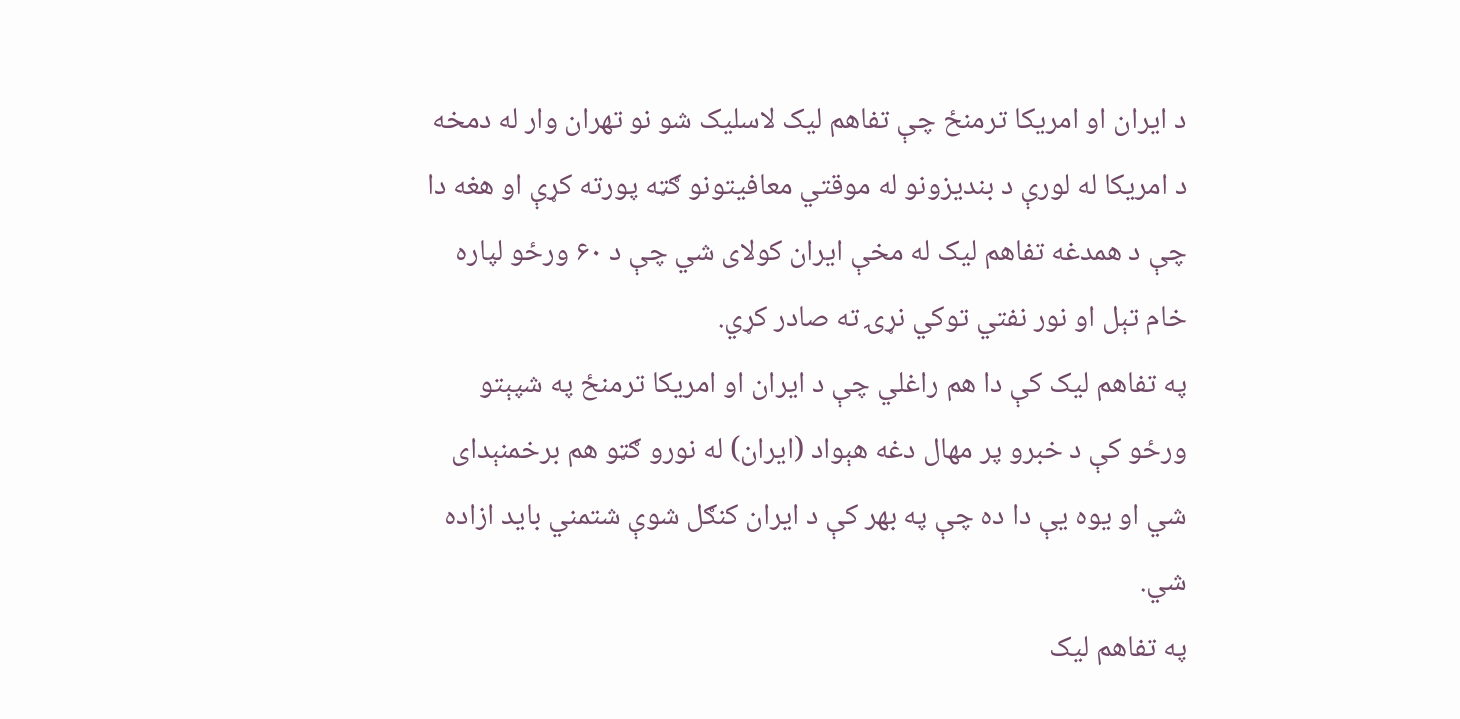د ایران او امریکا ترمنځ چې تفاهم لیک لاسلیک شو نو تهران وار له دمخه د امریکا له لورې د بندیزونو له موقتي معافیتونو ګټه پورته کړې او هغه دا چې د همدغه تفاهم لیک له مخې ایران کولای شي چې د ۶۰ ورځو لپاره خام تېل او نور نفتي توکي نړۍ ته صادر کړي.
په تفاهم لیک کې دا هم راغلي چې د ایران او امریکا ترمنځ په شپېتو ورځو کې د خبرو پر مهال دغه هېواد (ایران) له نورو ګټو هم برخمنېدای شي او یوه یې دا ده چې په بهر کې د ایران کنګل شوې شتمني باید ازاده شي.
په تفاهم لیک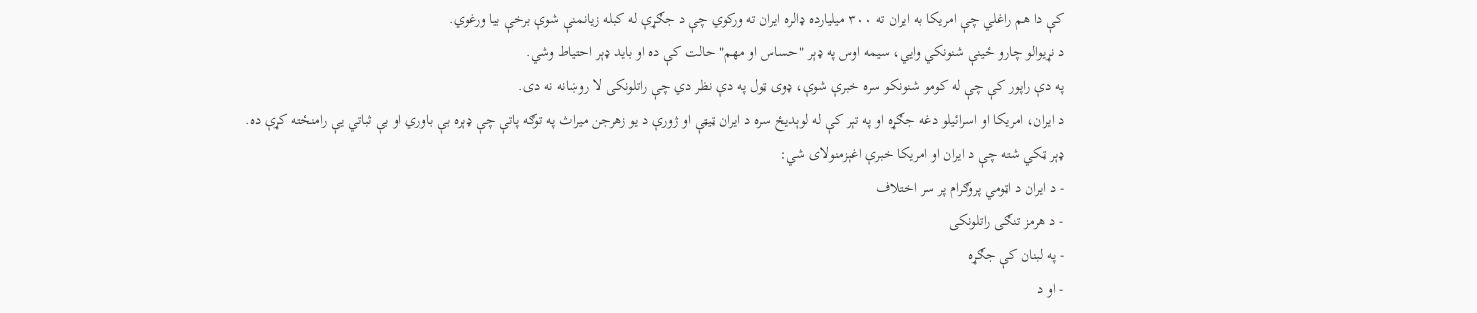کې دا هم راغلي چې امریکا به ایران ته ۳۰۰ میلیارده ډالره ایران ته ورکوي چې د جګړې له کبله زیانمنې شوې برخې بیا ورغوي.
د نړیوالو چارو ځینې شنونکي وایي، سیمه اوس په ډېر "حساس او مهم" حالت کې ده او باید ډېر احتیاط وشي.
په دې راپور کې چې له کومو شنونکو سره خبرې شوې، ډوی ټول په دې نظر دي چې راتلونکی لا روښانه نه دی.
د ایران، امریکا او اسرائیلو دغه جګړه او په تېر کې له لوېدیځ سره د ایران ټيټې او ژورې د یو زهرجن میراث په توګه پاتې چې ډېره بې باوري او بې ثباتي یې رامنځته کړې ده.
ډېر ټکي شته چې د ایران او امریکا خبرې اغېزمنولای شي:
- د ایران د اټومي پروګرام پر سر اختلاف
- د هرمز تنګی راتلونکی
- په لبنان کې جګړه
- او د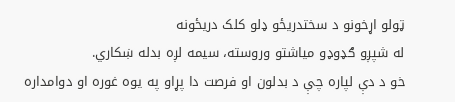ټولو اړخونو د سختدریځو ډلو کلک دریځونه
له شپږو ګډوډو میاشتو وروسته، سیمه لږه بدله ښکاري.
خو د دې لپاره چې د بدلون او فرصت دا پړاو په یوه غوره او دوامداره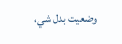وضعیت بدل شي،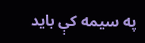په سیمه کې باید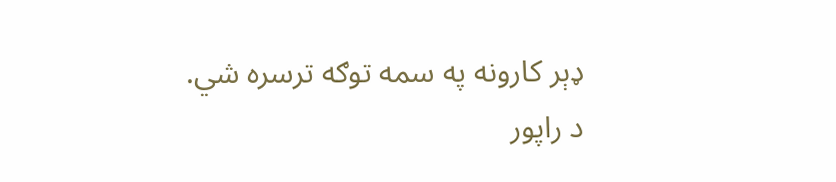ډېر کارونه په سمه توګه ترسره شي.
د راپور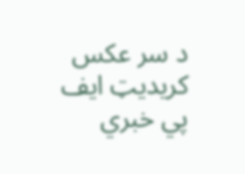د سر عکس کریدیټ ایف پي خبري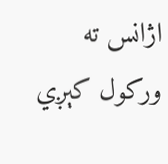اژانس ته ورکول کېږي